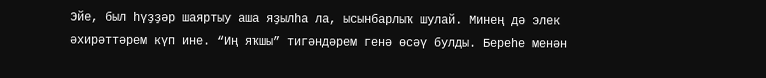Эйе, был һүҙҙәр шаяртыу аша яҙылһа ла, ысынбарлыҡ шулай. Минең дә элек әхирәттәрем күп ине. “Иң яҡшы” тигәндәрем генә өсәү булды. Береһе менән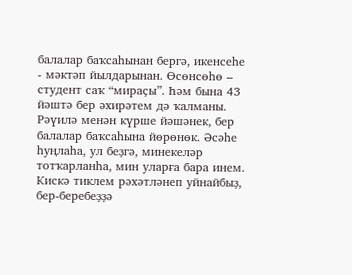балалар баҡсаһынан бергә, икенсеһе - мәктәп йылдарынан. Өсөнсөһө – студент саҡ “мираҫы”. Һәм бына 43 йәштә бер әхирәтем дә ҡалманы. Рәүилә менән күрше йәшәнек, бер балалар баҡсаһына йөрөнөк. Әсәһе һуңлаһа, ул беҙгә, минекеләр тотҡарланһа, мин уларға бара инем. Кискә тиклем рәхәтләнеп уйнайбыҙ, бер-беребеҙҙә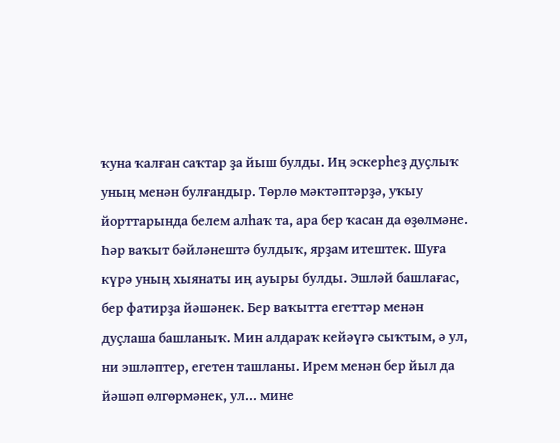ҡуна ҡалған саҡтар ҙа йыш булды. Иң эскерһеҙ дуҫлыҡ уның менән булғандыр. Төрлө мәктәптәрҙә, уҡыу йорттарында белем алһаҡ та, ара бер ҡасан да өҙөлмәне. Һәр ваҡыт бәйләнештә булдыҡ, ярҙам итештек. Шуға күрә уның хыянаты иң ауыры булды. Эшләй башлағас, бер фатирҙа йәшәнек. Бер ваҡытта егеттәр менән дуҫлаша башланыҡ. Мин алдараҡ кейәүгә сыҡтым, ә ул, ни эшләптер, егетен ташланы. Ирем менән бер йыл да йәшәп өлгөрмәнек, ул... мине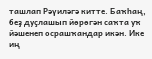ташлап Рәүиләгә китте. Баҡһаң, беҙ дуҫлашып йөрөгән саҡта уҡ йәшенеп осрашҡандар икән. Ике иң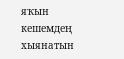яҡын кешемдең хыянатын